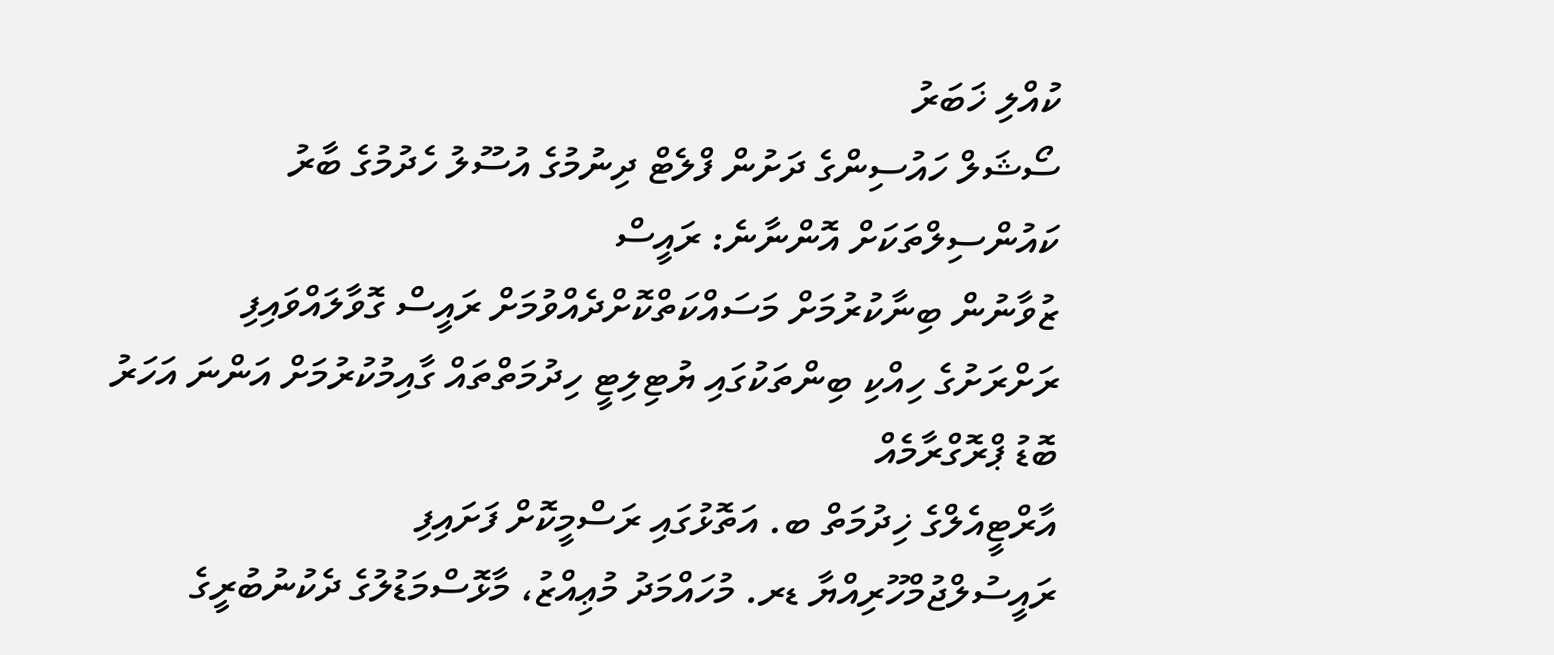ކުއްލި ޚަބަރު
ސޯޝަލް ހައުސިންގެ ދަށުން ފްލެޓް ދިނުމުގެ އުސޫލު ހެދުމުގެ ބާރު ކައުންސިލްތަކަށް އޮންނާނެ: ރައީސް
ޒުވާނުން ބިނާކުރުމަށް މަސައްކަތްކޮށްދެއްވުމަށް ރައީސް ގޮވާލައްވައިފި
ރަށްރަށުގެ ހިއްކި ބިންތަކުގައި ޔުޓިލިޓީ ހިދުމަތްތައް ގާއިމުކުރުމަށް އަންނަ އަހަރު ބޮޑު ޕްރޮގްރާމެއް
އާރްޓީއެލްގެ ޚިދުމަތް ބ. އަތޮޅުގައި ރަސްމީކޮށް ފަށައިފި
ރައީސުލްޖުމްހޫރިއްޔާ ޑރ. މުހައްމަދު މުޢިއްޒު، މާޅޮސްމަޑުލުގެ ދެކުނުބުރީގެ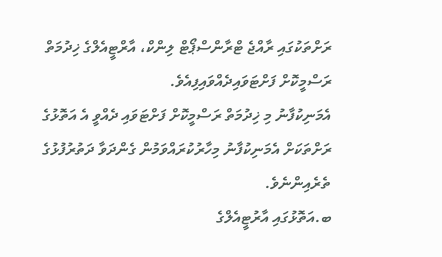ރަށްތަކުގައި ރާއްޖެ ޓްރާންސްޕޯޓް ލިންކް، އާރްޓީއެލްގެ ޚިދުމަތް ރަސްމީކޮށް ފަށްޓަވައިދެއްވައިފިއެވެ.
އެމަނިކުފާނު މި ޚިދުމަތް ރަސްމީކޮށް ފަށްޓަވައި ދެއްވީ އެ އަތޮޅުގެ ރަށްތަކަށް އެމަނިކުފާނު މިހާރުކުރައްވަމުން ގެންދަވާ ދަތުރުފުޅުގެ ތެރެއިންނެވެ.
ބ.އަތޮޅުގައި އާރުޓީއެލްގެ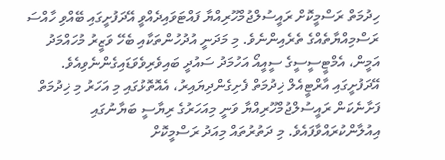ހިދުމަތް ރަސްމީކޮށް ރައީސުލްޖުމްހޫރިއްޔާ ފައްޓަވައިދެއްވީ އޭދަފުށީގައި ބޭއްވި ހާއްސަ ރަސްމިއްޔާތެއްގެ ތެރެއިންނެވެ. މި މަދަނީ އުދުހުންތަކާއި ބެހޭ ވަޒީރު މުހައްމަދު އަމީން، އެމްޓީސީސީގެ ސީއީއޯ އަހުމަދު ސައުދީ ބައިވެރިވެވަޑައިގެންނެވިއެވެ.
އޭދަފުށީގައި އާރްޓީއެލް ޚިދުމަތް ފެށިގެންދިޔައިރު، އެއޮތޮޅުގައި މި އަހަރު މި ޚިދުމަތް ފަށާނެކަން ރައީސުލްޖުމްހޫރިއްޔާ ވަނީ މިއަހަރުގެ ރިޔާސީ ބަޔާނުގައި އިއުލާންކުރައްވާފައެވެ. މި ދަތުރުތައް މިއަދު ރަސްމީކޮށް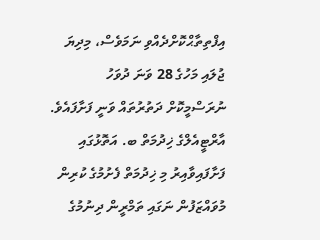އިފްތިތާޙްކޮށްދެއްވި ނަމަވެސް، މިދިޔަ ޖުލައި މަހުގެ 28 ވަނަ ދުވަހު ނުރަސްމީކޮށް ދަތުރުތައް ވަނީ ފަށާފައެވެ.
އާރްޓީއެލްގެ ޚިދުމަތް ބ. އަތޮޅުގައި ފަށާފައިވާއިރު މި ޚިދުމަތް ފެށުމުގެ ކުރިން މުވައްޒަފުން ނަގައި ތަމްރީން ދިނުމުގެ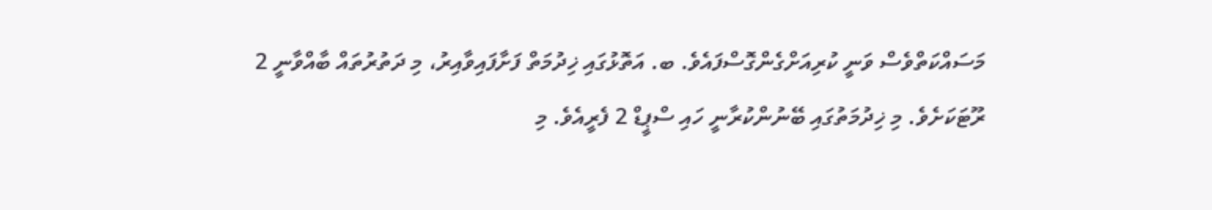މަސައްކަތްވެސް ވަނީ ކުރިއަށްގެންގޮސްފައެވެ. ބ. އަތޮޅުގައި ޚިދުމަތް ފަށާފައިވާއިރު، މި ދަތުރުތައް ބާއްވާނީ 2 ރޫޓަކަށެވެ. މި ޚިދުމަތުގައި ބޭނުންކުރާނީ ހައި ސްޕީޑް 2 ފެރީއެވެ. މި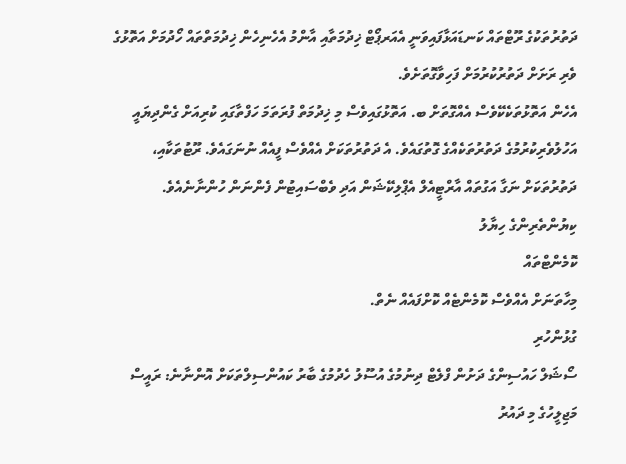ދަތުރުތަކުގެ ރޫޓްތައް ކަނޑައަޅާފައިވަނީ އެއަރޕޯޓް ޚިދުމަތާއި އާންމު އެހެނިހެން ޚިދުމަތްތައް ހޯދުމަށް އަތޮޅުގެ ވެރި ރަށަށް ދަތުރުކުރުމަށް ފަހިވާގޮތަށެވެ.
އެހެން އަތޮޅުތަކެކޭވެސް އެއްގޮތަށް ބ. އަތޮޅުގައިވެސް މި ޚިދުމަތް ފުރަތަމަ ހަފްތާގައި ކުރިއަށް ގެންދިޔައީ އަހުލުވެރިކުރުމުގެ ދަތުރުތަކެއްގެ ގޮތުގައެވެ. އެ ދަތުރުތަކަށް އެއްވެސް ފީއެއް ނުނަގައެވެ. ރޫޓުތަކާއި، ދަތުރުތަކަށް ނަގާ އަގުތައް އާރްޓީއެލް އެޕްލިކޭޝަން އަދި ވެބްސައިޓުން ފެންނަން ހުންނާނެއެވެ.
ކިޔުންތެރިންގެ ހިޔާލު
ކޮމެންޓްތައް
މިހާތަނަށް އެއްވެސް ކޮމެންޓެއް ކޮށްފައެއް ނެތް.
ގުޅުންހުރި
ސޯޝަލް ހައުސިންގެ ދަށުން ފްލެޓް ދިނުމުގެ އުސޫލު ހެދުމުގެ ބާރު ކައުންސިލްތަކަށް އޮންނާނެ: ރައީސް
މަޖިލީހުގެ މި ދައުރު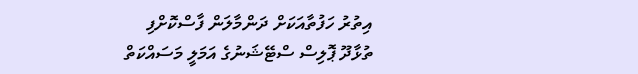އިތުރު ހަފުތާއަކަށް ދަންމާލަން ފާސްކޮށްފި
ތުޅާދޫ ޕޮލިސް ސްޓޭޝަނުގެ އަމަލީ މަސައްކަތް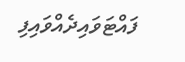ފައްޓަވައިދެއްވައިފި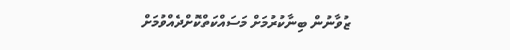ޒުވާނުން ބިނާކުރުމަށް މަސައްކަތްކޮށްދެއްވުމަށް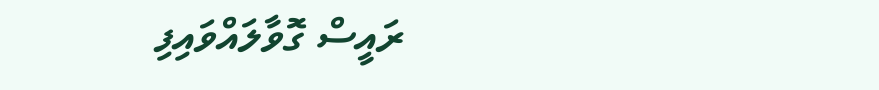ރައީސް ގޮވާލައްވައިފި